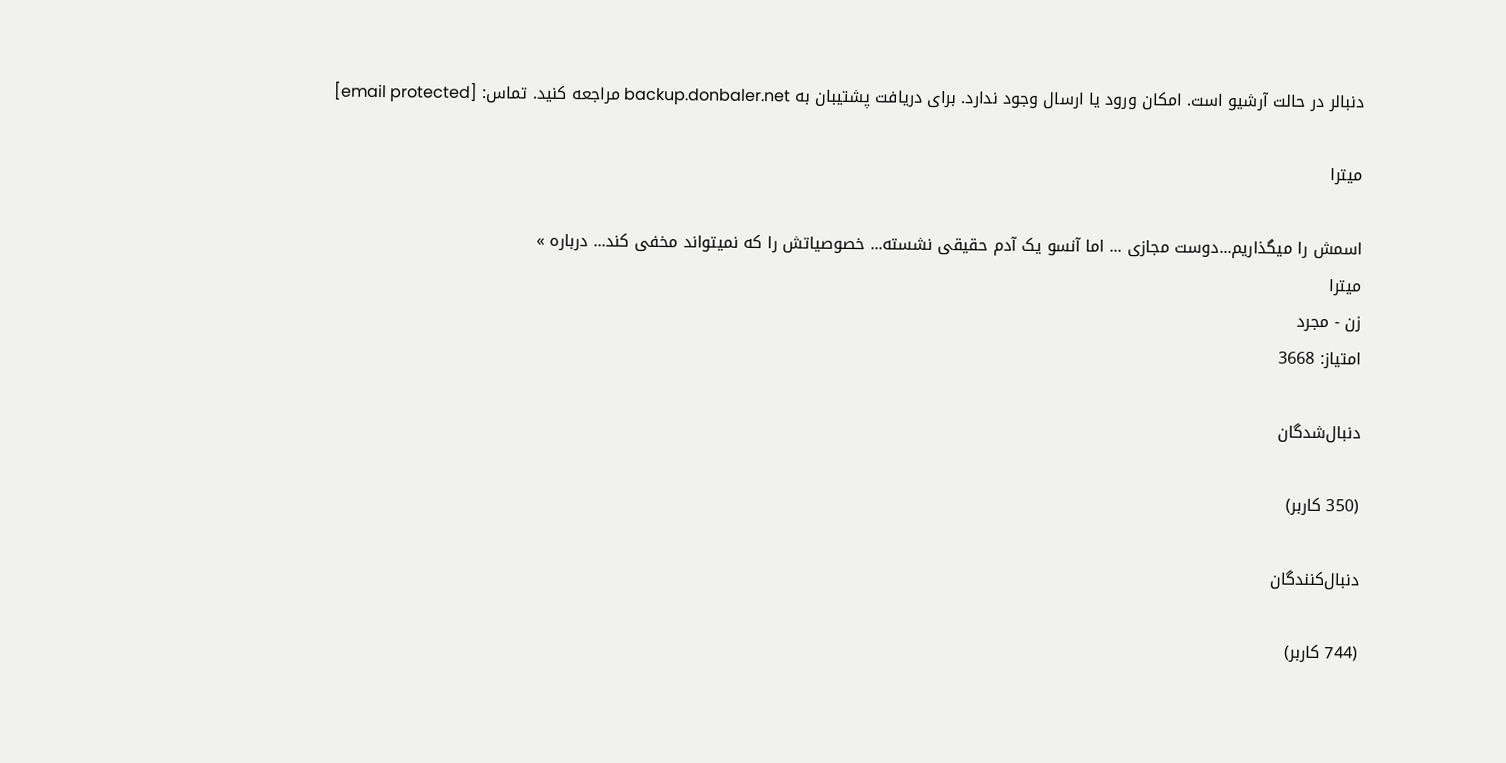دنبالر در حالت آرشیو است. امکان ورود یا ارسال وجود ندارد. برای دریافت پشتیبان به backup.donbaler.net مراجعه کنید. تماس: [email protected]

میترا

اسمش را میگذاریم...دوست مجازی ... اما آنسو یک آدم حقیقی نشسته... خصوصیاتش را که نمیتواند مخفی کند... درباره »
میترا
زن - مجرد
امتیاز: 3668

دنبال‌شدگان

(350 کاربر)

دنبال‌کنندگان

(744 کاربر)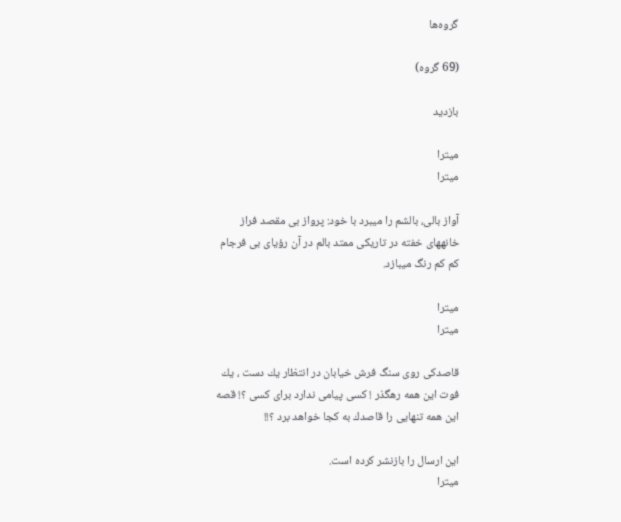گروه‌ها

(69 گروه)

بازدید

میترا
میترا

آواز بالی، بالشم را میبرد با خود: پرواز بی مقصد فراز خانههای خفته در تاریکی ممتد بالم در آن رؤیای بی فرجام کم کم رنگ میبازد.

میترا
میترا

قاصدكی روی سنگ فرش خیابان در انتظار یك دست ، یك فوت این همه رهگذر ! كسی پیامی ندارد برای كسی ؟! قصه این همه تنهایی را قاصدك به كجا خواهد برد ؟!!

این ارسال را بازنشر کرده است.
میترا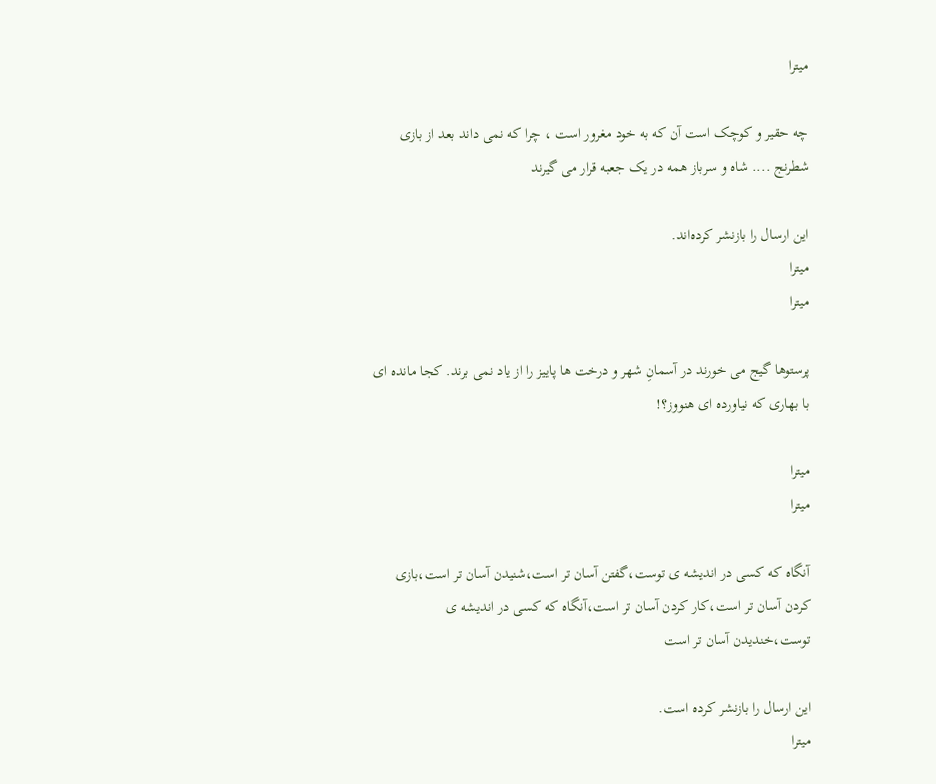میترا

چه حقیر و کوچک است آن که به خود مغرور است ، چرا که نمی داند بعد از بازی شطرنج .... شاه و سرباز همه در یک جعبه قرار می گیرند

این ارسال را بازنشر کرده‌اند.
میترا
میترا

پرستوها گیج می خورند در آسمانِ شهر و درخت ها پاییز را از یاد نمی برند. کجا مانده ای با بهاری که نیاورده ای هنووز؟!

میترا
میترا

آنگاه که کسی در اندیشه ی توست،گفتن آسان تر است،شنیدن آسان تر است،بازی کردن آسان تر است،کار کردن آسان تر است،آنگاه که کسی در اندیشه ی توست،خندیدن آسان تر است

این ارسال را بازنشر کرده است.
میترا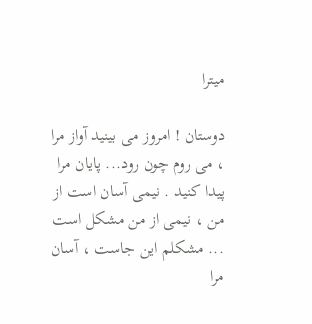میترا

دوستان ! امروز می بینید آواز مرا ، می روم چون رود... پایان مرا پیدا کنید . نیمی آسان است از من ، نیمی از من مشکل است ... مشکلم این جاست ، آسان مرا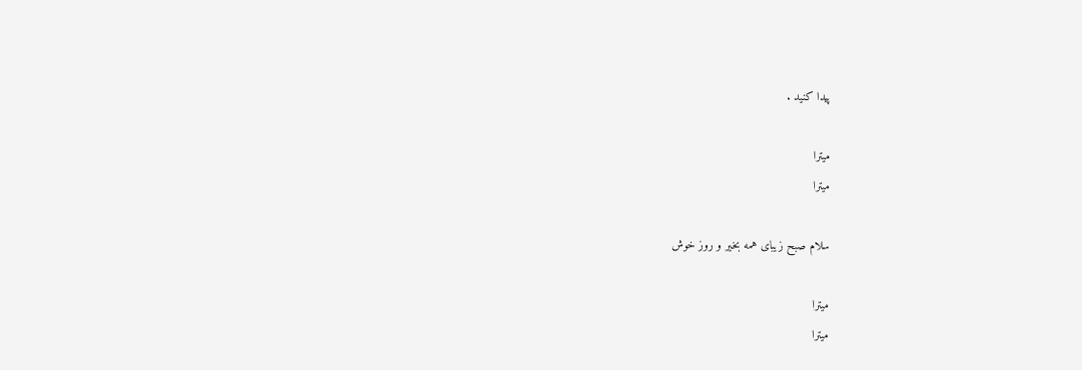پیدا کنید .

میترا
میترا

سلام صبح زیبای همه بخیر و روز خوش

میترا
میترا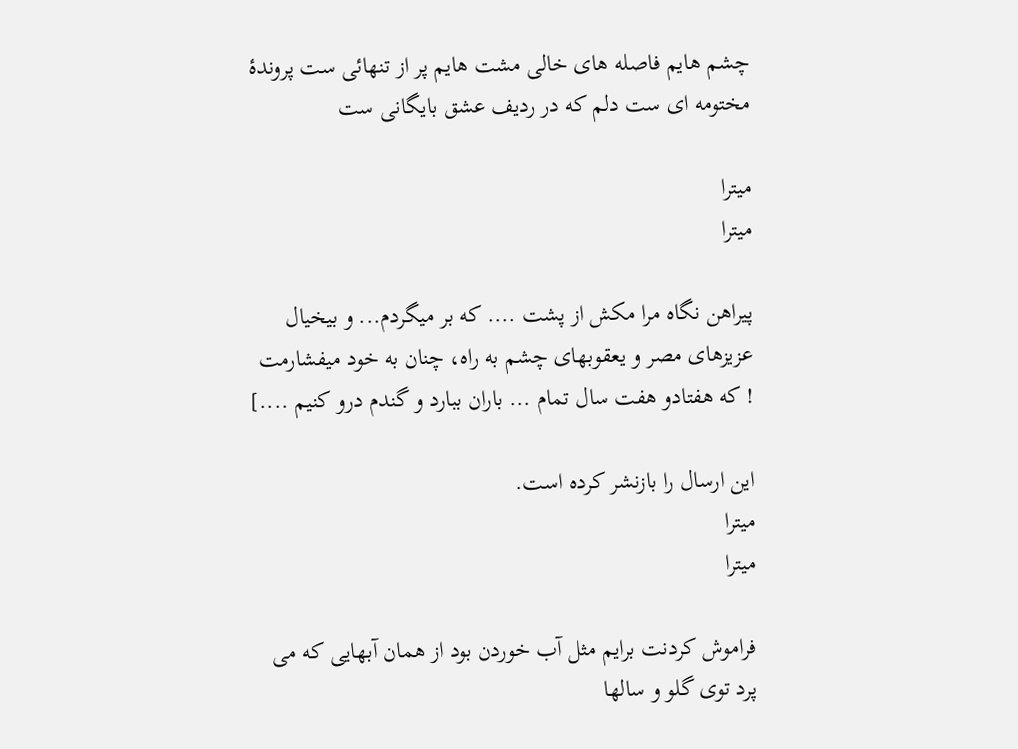چشم هایم فاصله های خالی مشت هایم پر از تنهائی ست پروندۀ مختومه ای ست دلم که در ردیف عشق بایگانی ست

میترا
میترا

پیراهن نگاه مرا مکش از پشت .... که بر میگردم... و بیخیال عزیزهای مصر و یعقوبهای چشم به راه، چنان به خود میفشارمت ! که هفتادو هفت سال تمام ... باران ببارد و گندم درو کنیم ....]

این ارسال را بازنشر کرده است.
میترا
میترا

فراموش كردنت برایم مثل آب خوردن بود از همان آبهایی كه می پرد توی گلو و سالها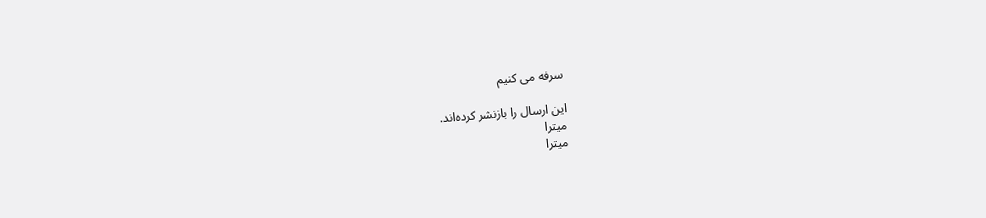سرفه می كنیم

این ارسال را بازنشر کرده‌اند.
میترا
میترا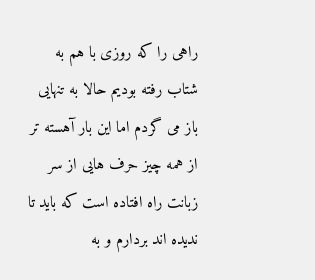راهی را که روزی با هم به شتاب رفته بودیم حالا به تنهایی باز می گردم اما این بار آهسته تر از همه چیز حرف هایی از سر زبانت راه افتاده است که باید تا ندیده اند بردارم و به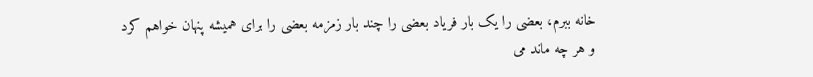خانه ببرم، بعضی را یک بار فریاد بعضی را چند بار زمزمه بعضی را برای همیشه پنهان خواهم کرد و هر چه ماند می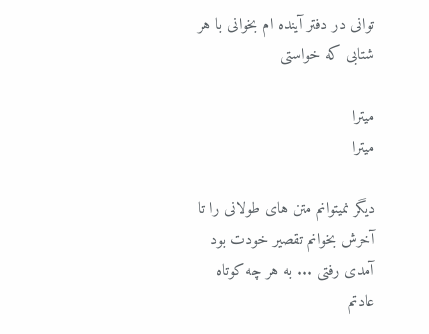توانی در دفتر آینده ام بخوانی با هر شتابی که خواستی

میترا
میترا

دیگر نمیتوانم متن های طولانی را تا آخرش بخوانم تقصیر خودت بود آمدی رفتی ... به هر چه کوتاه عادتم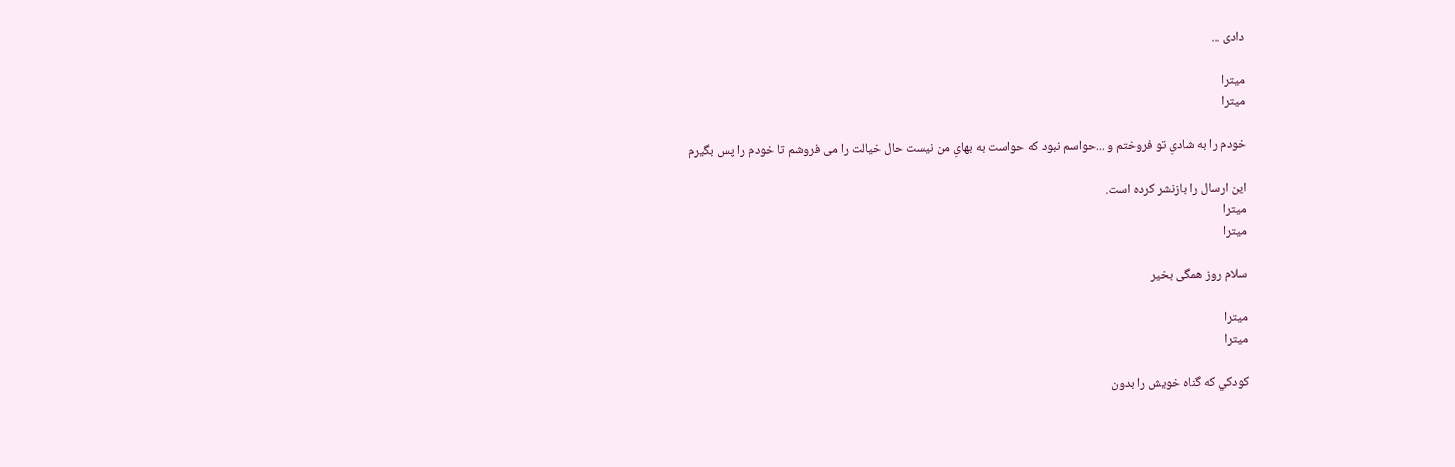دادی ...

میترا
میترا

خودم را به شادیِ تو فروختم و ...حواسم نبود که حواست به بهایِ من نیست حال خیالت را می فروشم تا خودم را پس بگیرم

این ارسال را بازنشر کرده است.
میترا
میترا

سلام روز همگی بخیر

میترا
میترا

کودکي که گناه خويش را بدون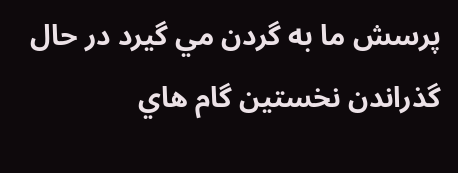پرسش ما به گردن مي گيرد در حال گذراندن نخستين گام هاي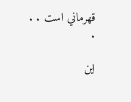قهرماني است . . .

این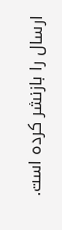ارسال را بازنشر کرده است.